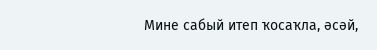Мине сабый итеп ҡосаҡла, әсәй,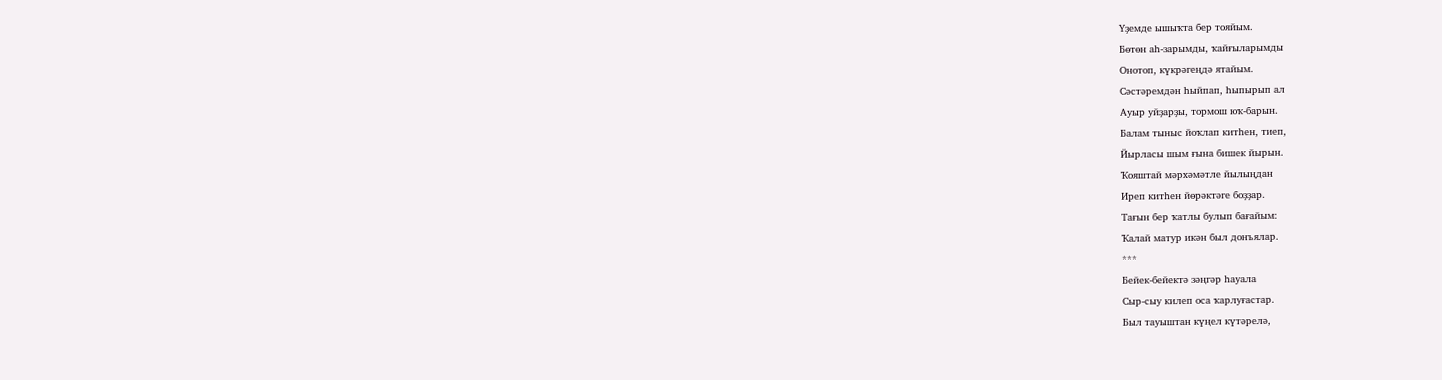Үҙемде ышыҡта бер тояйым.
Бөтөн аһ-зарымды, ҡайғыларымды
Онотоп, күкрәгеңдә ятайым.
Сәстәремдән һыйпап, һыпырып ал
Ауыр уйҙарҙы, тормош юҡ-барын.
Балам тыныс йоҡлап китһен, тиеп,
Йырласы шым ғына бишек йырын.
Ҡояштай мәрхәмәтле йылыңдан
Иреп китһен йөрәктәге боҙҙар.
Тағын бер ҡатлы булып бағайым:
Ҡалай матур икән был донъялар.
***
Бейек-бейектә зәңгәр һауала
Сыр-сыу килеп оса ҡарлуғастар.
Был тауыштан күңел күтәрелә,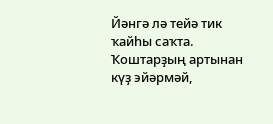Йәнгә лә тейә тик ҡайһы саҡта.
Ҡоштарҙың артынан күҙ эйәрмәй,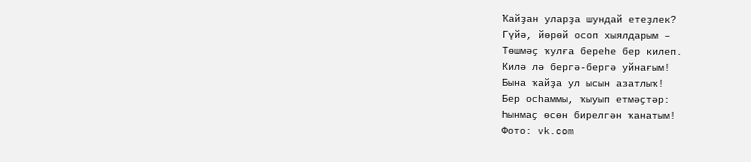Ҡайҙан уларҙа шундай етеҙлек?
Гүйә, йөрөй осоп хыялдарым –
Төшмәҫ ҡулға береһе бер килеп.
Килә лә бергә-бергә уйнағым!
Бына ҡайҙа ул ысын азатлыҡ!
Бер осһаммы, ҡыуып етмәҫтәр:
Һынмаҫ өсөн бирелгән ҡанатым!
Фото: vk.com